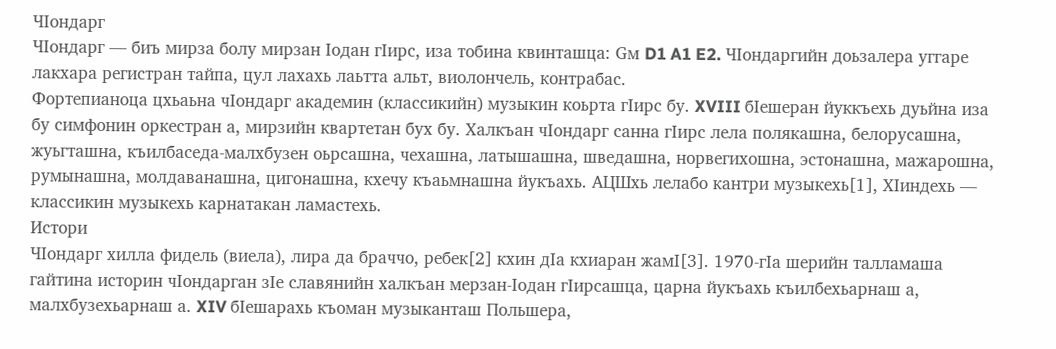ЧӀондарг
ЧӀондарг — биъ мирза болу мирзан Ӏодан гӀирс, иза тобина квинташца: Gм D1 A1 E2. ЧӀондаргийн доьзалера уггаре лакхара регистран тайпа, цул лахахь лаьтта альт, виолончель, контрабас.
Фортепианоца цхьаьна чӀондарг академин (классикийн) музыкин коьрта гӀирс бу. XVIII бӀешеран йуккъехь дуьйна иза бу симфонин оркестран а, мирзийн квартетан бух бу. Халкъан чӀондарг санна гӀирс лела полякашна, белорусашна, жуьгташна, къилбаседа-малхбузен оьрсашна, чехашна, латышашна, шведашна, норвегихошна, эстонашна, мажарошна, румынашна, молдаванашна, цигонашна, кхечу къаьмнашна йукъахь. АЦШхь лелабо кантри музыкехь[1], ХӀиндехь — классикин музыкехь карнатакан ламастехь.
Истори
ЧӀондарг хилла фидель (виела), лира да браччо, ребек[2] кхин дӀа кхиаран жамӀ[3]. 1970-гӀа шерийн талламаша гайтина историн чӀондарган зӀе славянийн халкъан мерзан-Ӏодан гӀирсашца, царна йукъахь къилбехьарнаш а, малхбузехьарнаш а. XIV бӀешарахь къоман музыканташ Польшера,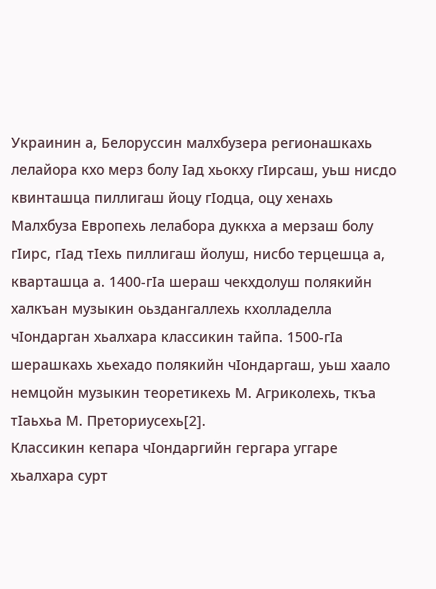Украинин а, Белоруссин малхбузера регионашкахь лелайора кхо мерз болу Ӏад хьокху гӀирсаш, уьш нисдо квинташца пиллигаш йоцу гӀодца, оцу хенахь Малхбуза Европехь лелабора дуккха а мерзаш болу гӀирс, гӀад тӀехь пиллигаш йолуш, нисбо терцешца а, кварташца а. 1400-гӀа шераш чекхдолуш полякийн халкъан музыкин оьздангаллехь кхолладелла чӀондарган хьалхара классикин тайпа. 1500-гӀа шерашкахь хьехадо полякийн чӀондаргаш, уьш хаало немцойн музыкин теоретикехь М. Агриколехь, ткъа тӀаьхьа М. Преториусехь[2].
Классикин кепара чӀондаргийн гергара уггаре хьалхара сурт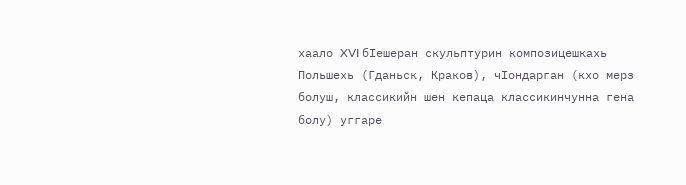хаало XVI бӀешеран скульптурин композицешкахь Польшехь (Гданьск, Краков), чӀондарган (кхо мерз болуш, классикийн шен кепаца классикинчунна гена болу) уггаре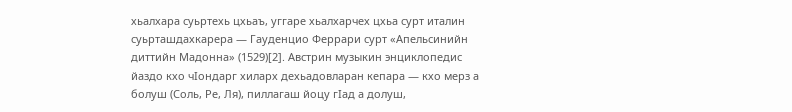хьалхара суьртехь цхьаъ, уггаре хьалхарчех цхьа сурт италин суьрташдахкарера — Гауденцио Феррари сурт «Апельсинийн диттийн Мадонна» (1529)[2]. Австрин музыкин энциклопедис йаздо кхо чӀондарг хиларх дехьадовларан кепара — кхо мерз а болуш (Соль, Ре, Ля), пиллагаш йоцу гӀад а долуш,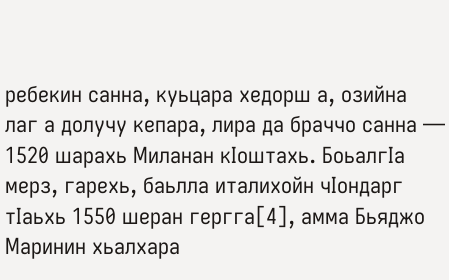ребекин санна, куьцара хедорш а, озийна лаг а долучу кепара, лира да браччо санна — 1520 шарахь Миланан кӀоштахь. БоьалгӀа мерз, гарехь, баьлла италихойн чӀондарг тӀаьхь 1550 шеран гергга[4], амма Бьяджо Маринин хьалхара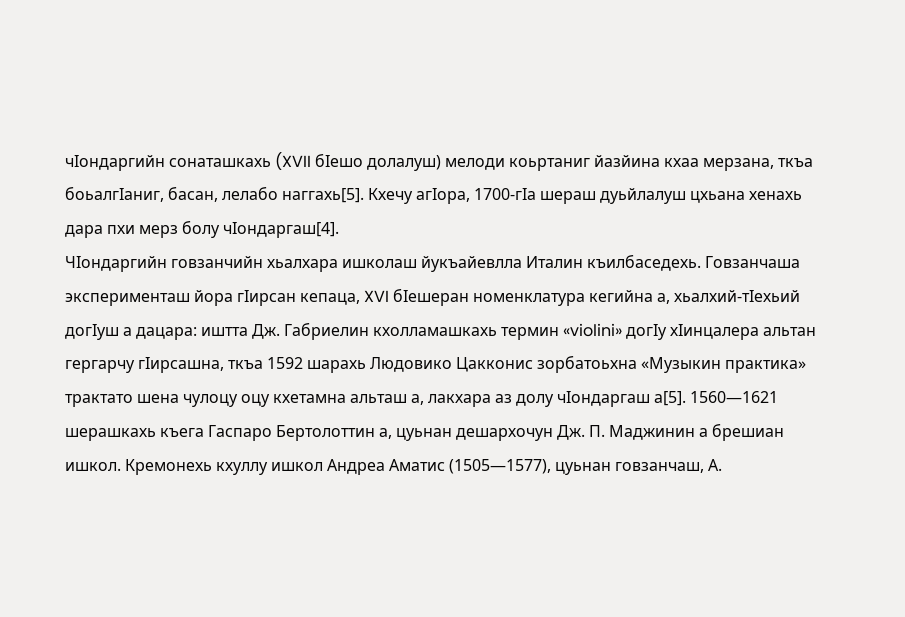чӀондаргийн сонаташкахь (XVII бӀешо долалуш) мелоди коьртаниг йазйина кхаа мерзана, ткъа боьалгӀаниг, басан, лелабо наггахь[5]. Кхечу агӀора, 1700-гӀа шераш дуьйлалуш цхьана хенахь дара пхи мерз болу чӀондаргаш[4].
ЧӀондаргийн говзанчийн хьалхара ишколаш йукъайевлла Италин къилбаседехь. Говзанчаша эксперименташ йора гӀирсан кепаца, XVI бӀешеран номенклатура кегийна а, хьалхий-тӀехьий догӀуш а дацара: иштта Дж. Габриелин кхолламашкахь термин «violini» догӀу хӀинцалера альтан гергарчу гӀирсашна, ткъа 1592 шарахь Людовико Цакконис зорбатоьхна «Музыкин практика» трактато шена чулоцу оцу кхетамна альташ а, лакхара аз долу чӀондаргаш а[5]. 1560—1621 шерашкахь къега Гаспаро Бертолоттин а, цуьнан дешархочун Дж. П. Маджинин а брешиан ишкол. Кремонехь кхуллу ишкол Андреа Аматис (1505—1577), цуьнан говзанчаш, А.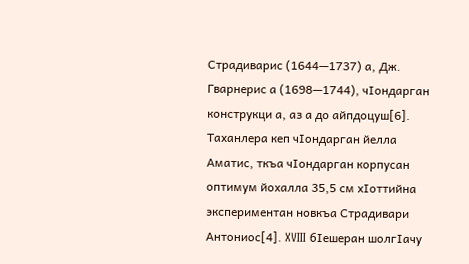Страдиварис (1644—1737) а, Дж. Гварнерис а (1698—1744), чӀондарган конструкци а, аз а до айпдоцуш[6]. Таханлера кеп чӀондарган йелла Аматис, ткъа чӀондарган корпусан оптимум йохалла 35,5 см хӀоттийна экспериментан новкъа Страдивари Антониос[4]. XVIII бӀешеран шолгӀачу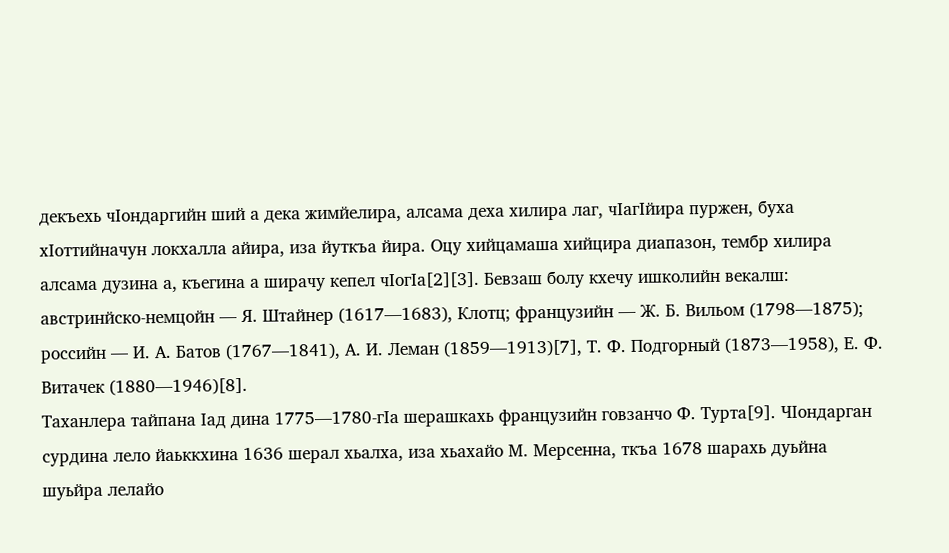декъехь чӀондаргийн ший а дека жимйелира, алсама деха хилира лаг, чӀагӀйира пуржен, буха хӀоттийначун локхалла айира, иза йуткъа йира. Оцу хийцамаша хийцира диапазон, тембр хилира алсама дузина а, къегина а ширачу кепел чӀогӀа[2][3]. Бевзаш болу кхечу ишколийн векалш: австринйско-немцойн — Я. Штайнер (1617—1683), Клотц; французийн — Ж. Б. Вильом (1798—1875); российн — И. А. Батов (1767—1841), А. И. Леман (1859—1913)[7], Т. Ф. Подгорный (1873—1958), Е. Ф. Витачек (1880—1946)[8].
Таханлера тайпана Ӏад дина 1775—1780-гӀа шерашкахь французийн говзанчо Ф. Турта[9]. ЧӀондарган сурдина лело йаьккхина 1636 шерал хьалха, иза хьахайо М. Мерсенна, ткъа 1678 шарахь дуьйна шуьйра лелайо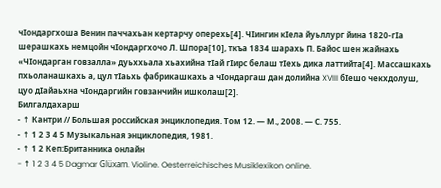чӀондаргхоша Венин паччахьан кертарчу оперехь[4]. ЧӀингин кӀела йуьллург йина 1820-гӀа шерашкахь немцойн чӀондаргхочо Л. Шпора[10], ткъа 1834 шарахь П. Байос шен жайнахь «ЧӀондарган говзалла» дуьххьала хьахийна тӀай гӀирс белаш тӀехь дика латтийта[4]. Массашкахь пхьоланашкахь а, цул тӀаьхь фабрикашкахь а чӀондаргаш дан долийна XVIII бӀешо чекхдолуш, цуо дӀайаьхна чӀондаргийн говзанчийн ишколаш[2].
Билгалдахарш
- ↑ Кантри // Большая российская энциклопедия. Том 12. — М., 2008. — С. 755.
- ↑ 1 2 3 4 5 Музыкальная энциклопедия, 1981.
- ↑ 1 2 Кеп:Британника онлайн
- ↑ 1 2 3 4 5 Dagmar Glüxam. Violine. Oesterreichisches Musiklexikon online.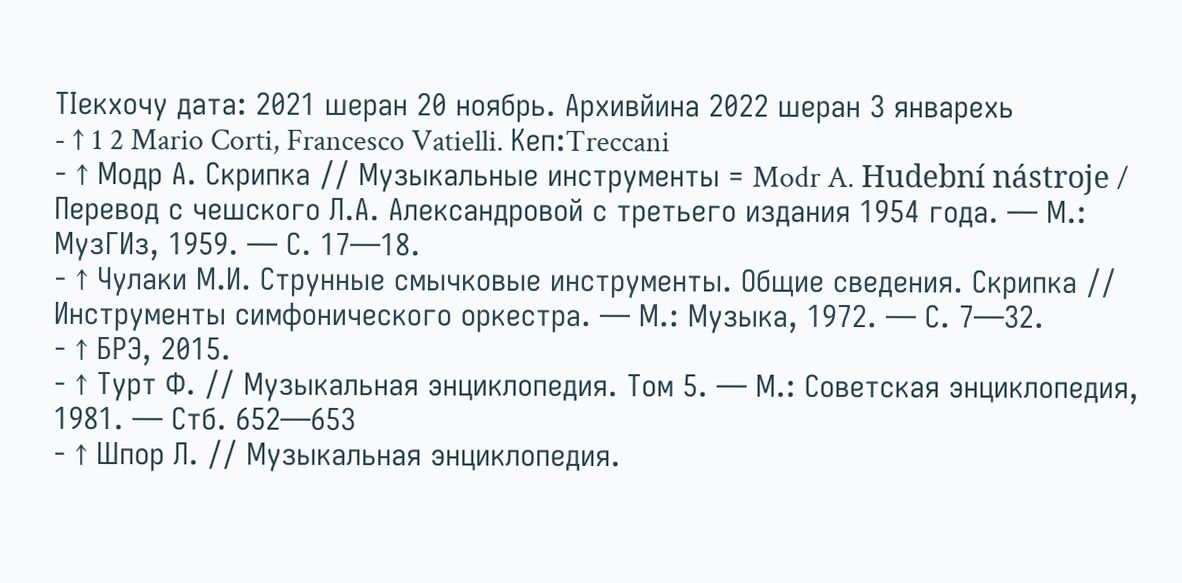ТӀекхочу дата: 2021 шеран 20 ноябрь. Архивйина 2022 шеран 3 январехь
- ↑ 1 2 Mario Corti, Francesco Vatielli. Кеп:Treccani
- ↑ Модр А. Скрипка // Музыкальные инструменты = Modr A. Hudební nástroje / Перевод с чешского Л.А. Александровой с третьего издания 1954 года. — М.: МузГИз, 1959. — С. 17—18.
- ↑ Чулаки М.И. Струнные смычковые инструменты. Общие сведения. Скрипка // Инструменты симфонического оркестра. — М.: Музыка, 1972. — С. 7—32.
- ↑ БРЭ, 2015.
- ↑ Турт Ф. // Музыкальная энциклопедия. Том 5. — М.: Советская энциклопедия, 1981. — Стб. 652—653
- ↑ Шпор Л. // Музыкальная энциклопедия.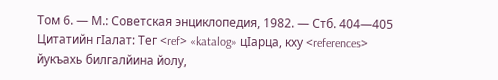Том 6. — М.: Советская энциклопедия, 1982. — Стб. 404—405
Цитатийн гӀалат: Тег <ref> «katalog» цӀарца, кху <references> йукъахь билгалйина йолу,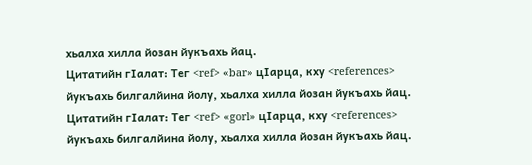хьалха хилла йозан йукъахь йац.
Цитатийн гӀалат: Тег <ref> «bar» цӀарца, кху <references> йукъахь билгалйина йолу, хьалха хилла йозан йукъахь йац.
Цитатийн гӀалат: Тег <ref> «gorl» цӀарца, кху <references> йукъахь билгалйина йолу, хьалха хилла йозан йукъахь йац.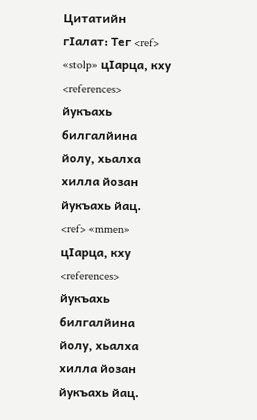Цитатийн гӀалат: Тег <ref> «stolp» цӀарца, кху <references> йукъахь билгалйина йолу, хьалха хилла йозан йукъахь йац.
<ref> «mmen» цӀарца, кху <references> йукъахь билгалйина йолу, хьалха хилла йозан йукъахь йац.